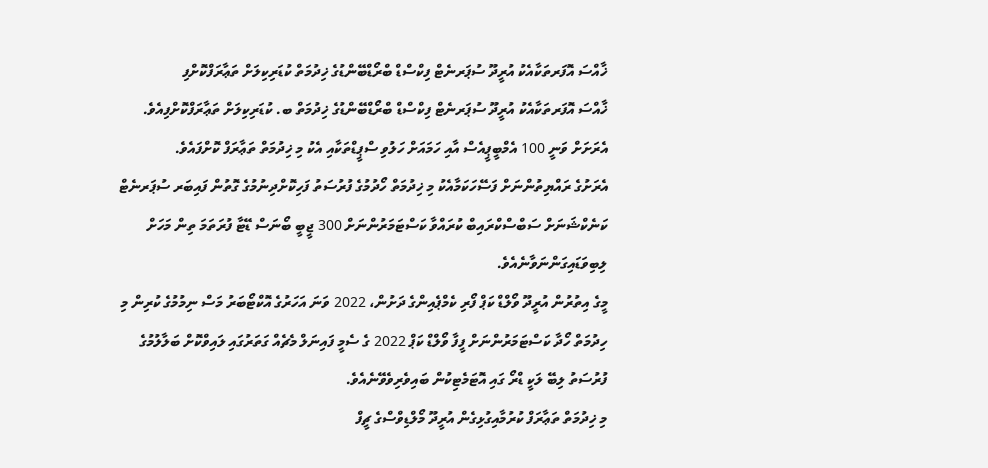ޚާއްސަ އޮފަރތަކާއެކު އުރީދޫ ސުޕަރނެޓް ފިކްސްޑް ބްރޯޑްބޭންޑުގެ ޚިދުމަތް ކުޑަރިކިލަށް ތަޢާރަފްކޮށްފި
ޚާއްސަ އޮފަރތަކާއެކު އުރީދޫ ސުޕަރނެޓް ފިކްސްޑް ބްރޯޑްބޭންޑުގެ ޚިދުމަތް ބ. ކުޑަރިކިލަށް ތަޢާރަފްކޮށްފިއެވެ.
އެރަށަށް ވަނީ 100 އެމްބީޕީއެސް އާއި ހަމައަށް ހަލުވި ސްޕީޑްތަކާއި އެކު މި ޚިދުމަތް ތަޢާރަފް ކޮށްފައެވެ.
އެރަށުގެ ރައްޔިތުންނަށް ފަސޭހަކަމާއެކު މި ޚިދުމަތް ހޯދުމުގެ ފުރުސަތު ފަހިކޮށްދިނުމުގެ ގޮތުން ފައިބަރ ސުޕަރނެޓް ކަނެކްޝަނަށް ސަބްސްކްރައިބް ކުރައްވާ ކަސްޓަމަރުންނަށް 300 ޖީބީ ބޯނަސް ޑޭޓާ ފުރަތަމަ ތިން މަހަށް ލިބިވަޑައިގަންނަވާނެއެވެ.
މީގެ އިތުރުން އުރީދޫ ވޯލްޑް ކަޕް ފޯރި ކެމްޕެއިންގެ ދަށުން، 2022 ވަނަ އަހަރުގެ އޮކްޓޯބަރު މަސް ނިމުމުގެ ކުރިން މި ހިދުމަތް ހޯދާ ކަސްޓަމަރުންނަށް ފީފާ ވޯލްޑް ކަޕް 2022 ގެ ސެމީ ފައިނަލް މެޗެއް ގަތަރުގައި ލައިވްކޮށް ބަލާލުމުގެ ފުރުސަތު ލިބޭ ލަކީ ޑްރޯ ގައި އޮޓަމެޓިކުން ބައިވެރިވެވޭނެއެވެ.
މި ޚިދުމަތް ތަޢާރަފް ކުރުމާއިގުޅިގެން އުރީދޫ މޯލްޑިވްސްގެ ޗީފް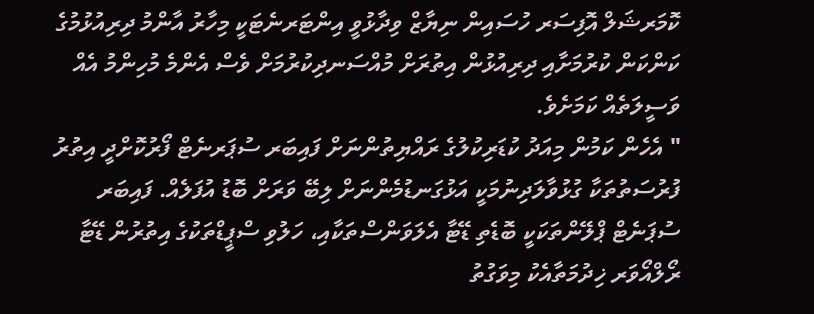ކޮމަރޝަލް އޮފިސަރ ހުސައިން ނިޔާޒް ވިދާޅުވީ އިންޓަރނެޓަކީ މިހާރު އާންމު ދިރިއުޅުމުގެ ކަންކަން ކުރުމަށާއި ދިރިއުޅުން އިތުރަށް މުއްސަނދިކުރުމަށް ވެސް އެންމެ މުހިންމު އެއް ވަސީލަތެއް ކަމަށެވެ.
" އެހެން ކަމުން މިއަދު ކުޑަރިކުލުގެ ރައްޔިތުންނަށް ފައިބަރ ސުޕަރނެޓް ފޯރުކޮށްދީ އިތުރު ފުރުސަތުތަކާ ގުޅުވާލަދިނުމަކީ އަޅުގަނޑުމެންނަށް ލިބޭ ވަރަށް ބޮޑު އުފަލެއް. ފައިބަރ ސުޕަނެޓް ޕްލޭންތަކަކީ ބޮޑެތި ޑޭޓާ އެލަވަންސްތަކާއި، ހަލުވި ސްޕީޑްތަކުގެ އިތުރުން ޑޭޓާ ރޯލްއޯވަރ ޚިދުމަތާއެކު މިވަގުތު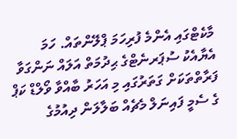މާކެޓްގައި އެންމެ ފުރިހަމަ ޕްލޭންތައް. ހަމަ އެޔާއެކު ސުޕަރނެޓްގެ ޙިދުމަތް އަލައް ނަންގަވާ ފަރާތްތަކަށް ގަތަރުގައި މި އަހަރު ބާއްވާ ވޯލްޑް ކަޕް ގެ ސެމީ ފައިނަލް މެޗެއް ބަލާލަން ދިއުމުގެ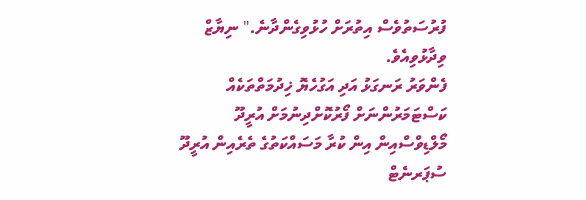ފުރުސަތުވެސް އިތުރަށް ހުޅުވިގެންދާނެ." ނިޔާޒް ވިދާޅުވިއެވެ.
ފެންވަރު ރަނގަޅު އަދި އަގުހެޔޮ ޚިދުމަތްތަކެއް ކަސްޓަމަރުންނަށް ފޯރުކޮށްދިނުމަށް އުރީދޫ މޯލްޑިވްސްއިން އިން ކުރާ މަސައްކަތުގެ ތެރެއިން އުރީދޫ ސުޕަރނެޓް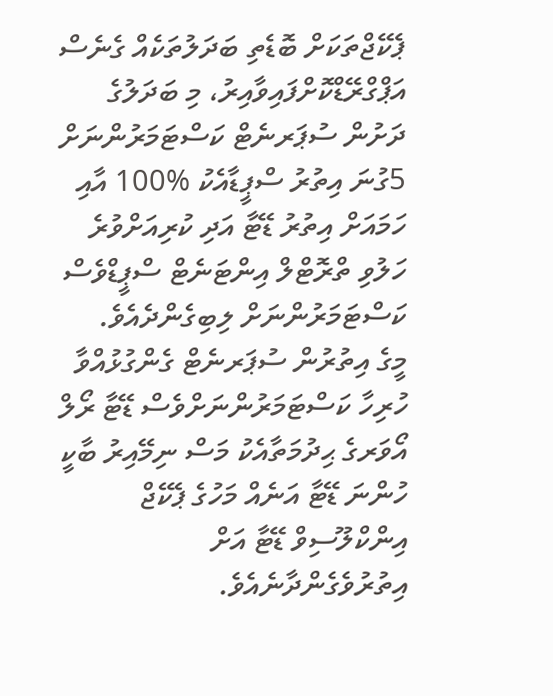ޕެކޭޖްތަކަށް ބޮޑެތި ބަދަލުތަކެއް ގެނެސް އަޕްގްރޭޑްކޮށްފައިވާއިރު، މި ބަދަލުގެ ދަށުން ސުޕަރނެޓް ކަސްޓަމަރުންނަށް 5ގުނަ އިތުރު ސްޕީޑާއެކު %100 އާއި ހަމައަށް އިތުރު ޑޭޓާ އަދި ކުރިއަށްވުރެ ހަލުވި ތްރޮޓްލް އިންޓަނެޓް ސްޕީޑްވެސް ކަސްޓަމަރުންނަށް ލިބިގެންދެއެވެ.
މީގެ އިތުރުން ސުޕަރނެޓް ގެންގުޅުއްވާ ހުރިހާ ކަސްޓަމަރުންނަށްވެސް ޑޭޓާ ރޯލް އޯވަރގެ ޙިދުމަތާއެކު މަސް ނިމޭއިރު ބާކީ ހުންނަ ޑޭޓާ އަނެއް މަހުގެ ޕެކޭޖް އިންކްލޫސިވް ޑޭޓާ އަށް އިތުރުވެގެންދާނެއެވެ.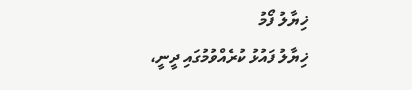ޚިޔާލު ފޯމު
ޚިޔާލު ފައުޅު ކުރެއްވުމުގައި ދީނީ،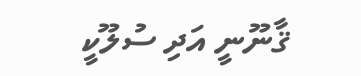ޤާނޫނީ އަދި ސުލޫކީ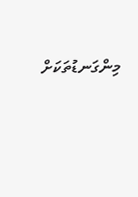މިންގަނޑުތަކަށް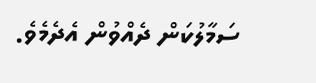ސަމާލުކަން ދެއްވުން އެދެމެވެ.